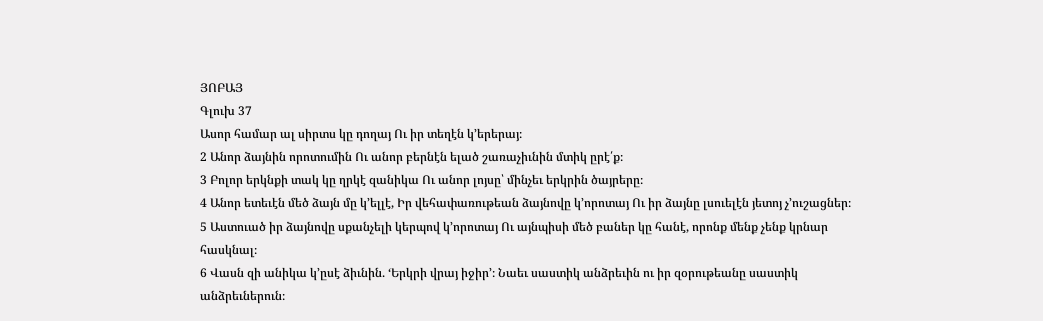ՅՈԲԱՅ
Գլուխ 37
Ասոր համար ալ սիրտս կը դողայ Ու իր տեղէն կ’երերայ։
2 Անոր ձայնին որոտումին Ու անոր բերնէն ելած շառաչիւնին մտիկ ըրէ՛ք։
3 Բոլոր երկնքի տակ կը ղրկէ զանիկա Ու անոր լոյսը՝ մինչեւ երկրին ծայրերը։
4 Անոր ետեւէն մեծ ձայն մը կ’ելլէ, Իր վեհափառութեան ձայնովը կ’որոտայ Ու իր ձայնը լսուելէն յետոյ չ’ուշացներ։
5 Աստուած իր ձայնովը սքանչելի կերպով կ’որոտայ Ու այնպիսի մեծ բաներ կը հանէ, որոնք մենք չենք կրնար հասկնալ։
6 Վասն զի անիկա կ’ըսէ ձիւնին. ‘Երկրի վրայ իջիր’։ Նաեւ սաստիկ անձրեւին ու իր զօրութեանը սաստիկ անձրեւներուն։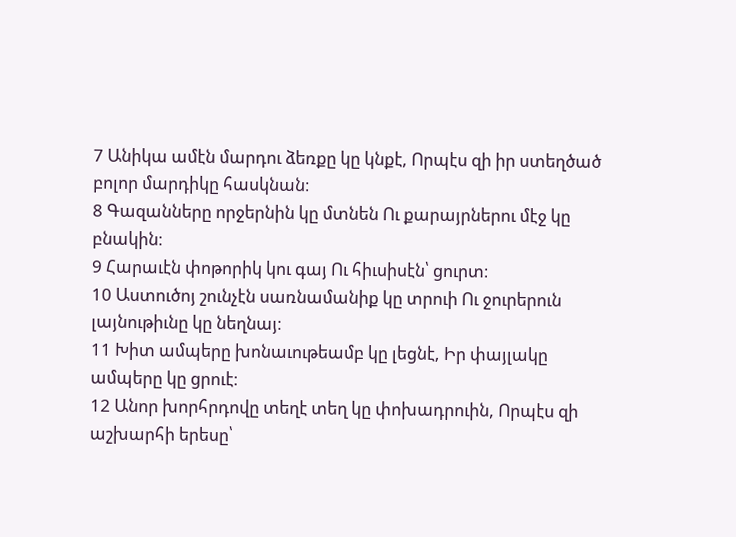7 Անիկա ամէն մարդու ձեռքը կը կնքէ, Որպէս զի իր ստեղծած բոլոր մարդիկը հասկնան։
8 Գազանները որջերնին կը մտնեն Ու քարայրներու մէջ կը բնակին։
9 Հարաւէն փոթորիկ կու գայ Ու հիւսիսէն՝ ցուրտ։
10 Աստուծոյ շունչէն սառնամանիք կը տրուի Ու ջուրերուն լայնութիւնը կը նեղնայ։
11 Խիտ ամպերը խոնաւութեամբ կը լեցնէ, Իր փայլակը ամպերը կը ցրուէ։
12 Անոր խորհրդովը տեղէ տեղ կը փոխադրուին, Որպէս զի աշխարհի երեսը՝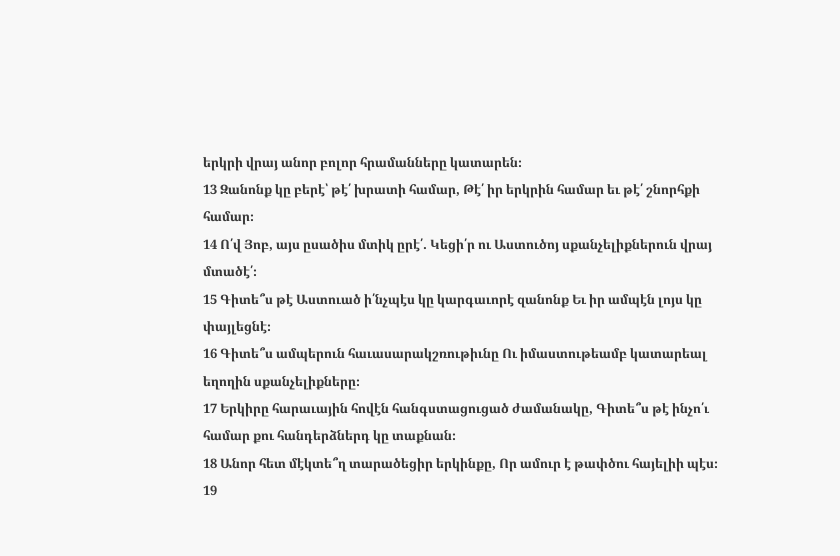երկրի վրայ անոր բոլոր հրամանները կատարեն։
13 Զանոնք կը բերէ՝ թէ՛ խրատի համար, Թէ՛ իր երկրին համար եւ թէ՛ շնորհքի համար։
14 Ո՛վ Յոբ, այս ըսածիս մտիկ ըրէ՛. Կեցի՛ր ու Աստուծոյ սքանչելիքներուն վրայ մտածէ՛։
15 Գիտե՞ս թէ Աստուած ի՛նչպէս կը կարգաւորէ զանոնք Եւ իր ամպէն լոյս կը փայլեցնէ։
16 Գիտե՞ս ամպերուն հաւասարակշռութիւնը Ու իմաստութեամբ կատարեալ եղողին սքանչելիքները։
17 Երկիրը հարաւային հովէն հանգստացուցած ժամանակը, Գիտե՞ս թէ ինչո՛ւ համար քու հանդերձներդ կը տաքնան։
18 Անոր հետ մէկտե՞ղ տարածեցիր երկինքը, Որ ամուր է թափծու հայելիի պէս։
19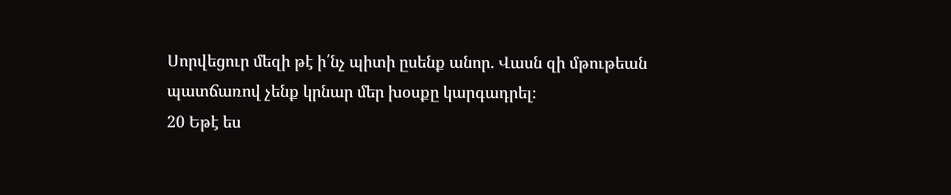Սորվեցուր մեզի թէ ի՛նչ պիտի ըսենք անոր. Վասն զի մթութեան պատճառով չենք կրնար մեր խօսքը կարգադրել։
20 Եթէ ես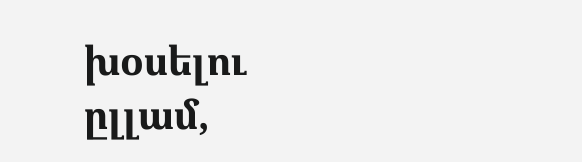խօսելու ըլլամ,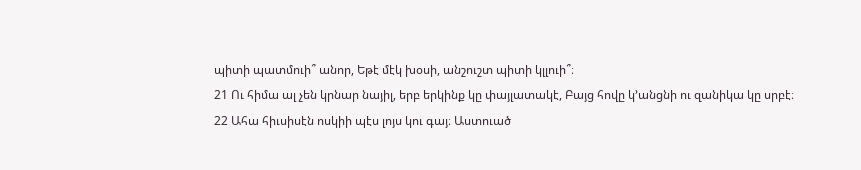պիտի պատմուի՞ անոր, Եթէ մէկ խօսի, անշուշտ պիտի կլլուի՞։
21 Ու հիմա ալ չեն կրնար նայիլ, երբ երկինք կը փայլատակէ, Բայց հովը կ’անցնի ու զանիկա կը սրբէ։
22 Ահա հիւսիսէն ոսկիի պէս լոյս կու գայ։ Աստուած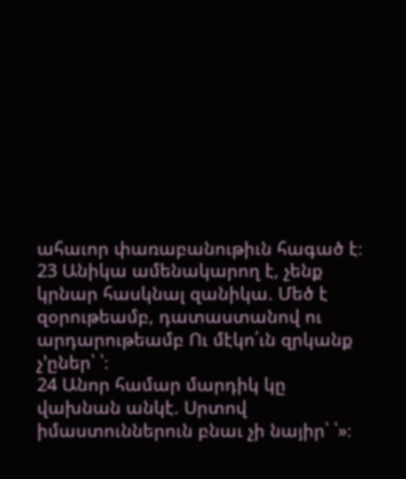ահաւոր փառաբանութիւն հագած է։
23 Անիկա ամենակարող է, չենք կրնար հասկնալ զանիկա. Մեծ է զօրութեամբ, դատաստանով ու արդարութեամբ Ու մէկո՛ւն զրկանք չ’ըներ՝ ՝։
24 Անոր համար մարդիկ կը վախնան անկէ. Սրտով իմաստուններուն բնաւ չի նայիր՝ ՝»։